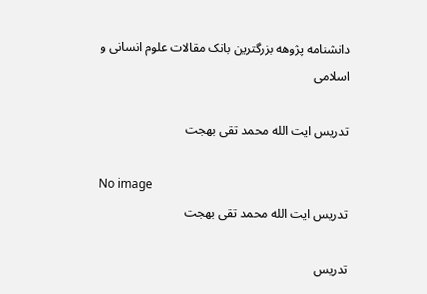دانشنامه پژوهه بزرگترین بانک مقالات علوم انسانی و اسلامی

تدریس ایت الله محمد تقی بهجت

No image
تدریس ایت الله محمد تقی بهجت

تدریس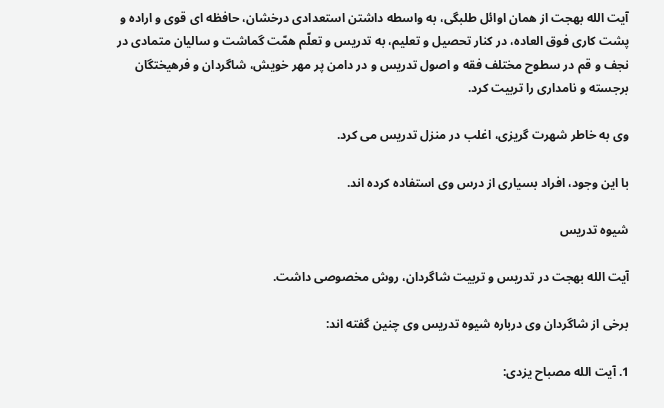آیت الله بهجت از همان اوائل طلبگى، به واسطه داشتن استعدادى درخشان، حافظه اى قوى و اراده و پشت کارى فوق العاده، در کنار تحصیل و تعلیم، به تدریس و تعلّم همّت گماشت و سالیان متمادى در نجف و قم در سطوح مختلف فقه و اصول تدریس و در دامن پر مهر خویش، شاگردان و فرهیختگان برجسته و نامدارى را تربیت کرد.

وى به خاطر شهرت گریزى، اغلب در منزل تدریس مى کرد.

با این وجود، افراد بسیارى از درس وى استفاده کرده اند.

شیوه تدریس

آیت الله بهجت در تدریس و تربیت شاگردان، روش مخصوصى داشت.

برخى از شاگردان وى درباره شیوه تدریس وى چنین گفته اند:

1. آیت الله مصباح یزدى: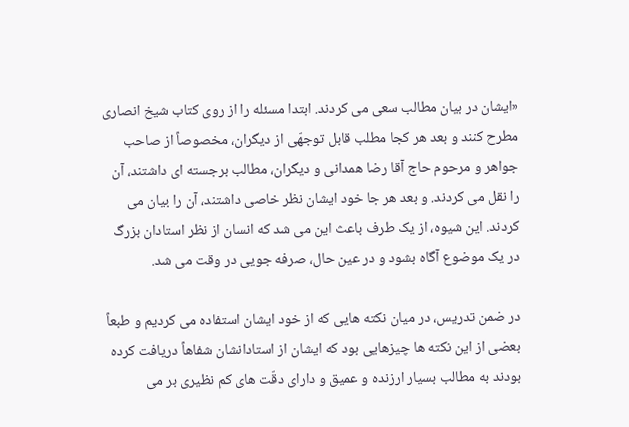«ایشان در بیان مطالب سعى مى کردند. ابتدا مسئله را از روى کتاب شیخ انصارى مطرح کنند و بعد هر کجا مطلب قابل توجهّى از دیگران، مخصوصاً از صاحب جواهر و مرحوم حاج آقا رضا همدانى و دیگران، مطالب برجسته اى داشتند، آن را نقل مى کردند. و بعد هر جا خود ایشان نظر خاصى داشتند، آن را بیان مى کردند. این شیوه، از یک طرف باعث این مى شد که انسان از نظر استادان بزرگ در یک موضوع آگاه بشود و در عین حال، صرفه جویى در وقت مى شد.

در ضمن تدریس، در میان نکته هایى که از خود ایشان استفاده مى کردیم و طبعاً بعضى از این نکته ها چیزهایى بود که ایشان از استادانشان شفاهاً دریافت کرده بودند به مطالب بسیار ارزنده و عمیق و داراى دقّت هاى کم نظیرى بر مى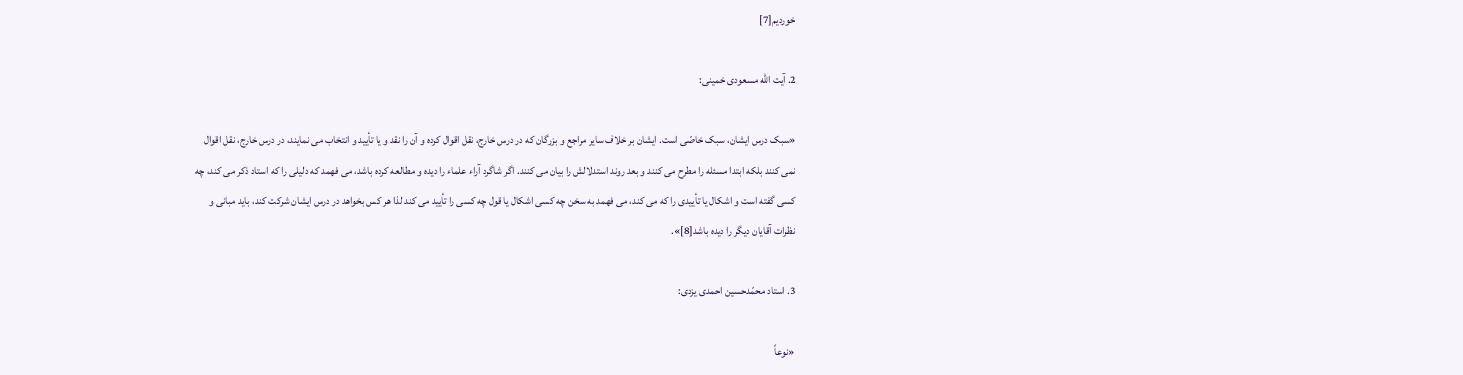خوردیم[7]

2. آیت الله مسعودى خمینى:

«سبک درس ایشان، سبک خاصّى است. ایشان بر خلاف سایر مراجع و بزرگان که در درس خارج، نقل اقوال کرده و آن را نقد و یا تأیید و انتخاب مى نمایند، در درس خارج، نقل اقوال نمى کنند بلکه ابتدا مسئله را مطرح مى کنند و بعد روند استدلالش را بیان مى کنند. اگر شاگرد آراء علماء را دیده و مطالعه کرده باشد، مى فهمد که دلیلى را که استاد ذکر مى کند، چه کسى گفته است و اشکال یا تأییدى را که مى کند، مى فهمد به سخن چه کسى اشکال یا قول چه کسى را تأیید مى کند لذا هر کس بخواهد در درس ایشان شرکت کند، باید مبانى و نظرات آقایان دیگر را دیده باشد[8]».

3. استاد محمّدحسین احمدى یزدى:

«نوعاً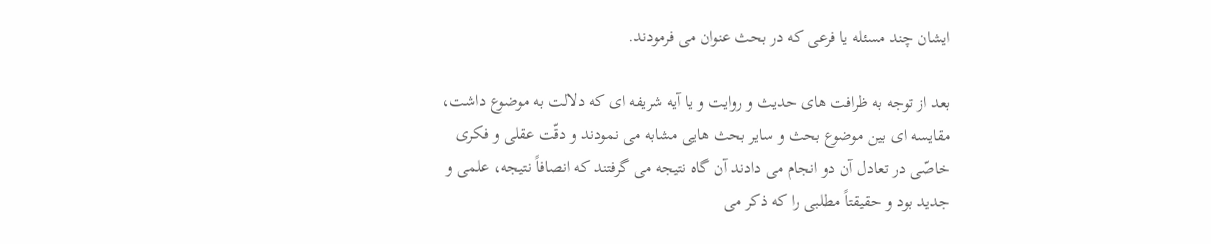ایشان چند مسئله یا فرعى که در بحث عنوان مى فرمودند.

بعد از توجه به ظرافت هاى حدیث و روایت و یا آیه شریفه اى که دلالت به موضوع داشت، مقایسه اى بین موضوع بحث و سایر بحث هایى مشابه مى نمودند و دقّت عقلى و فکرى خاصّى در تعادل آن دو انجام مى دادند آن گاه نتیجه مى گرفتند که انصافاً نتیجه، علمى و جدید بود و حقیقتاً مطلبى را که ذکر مى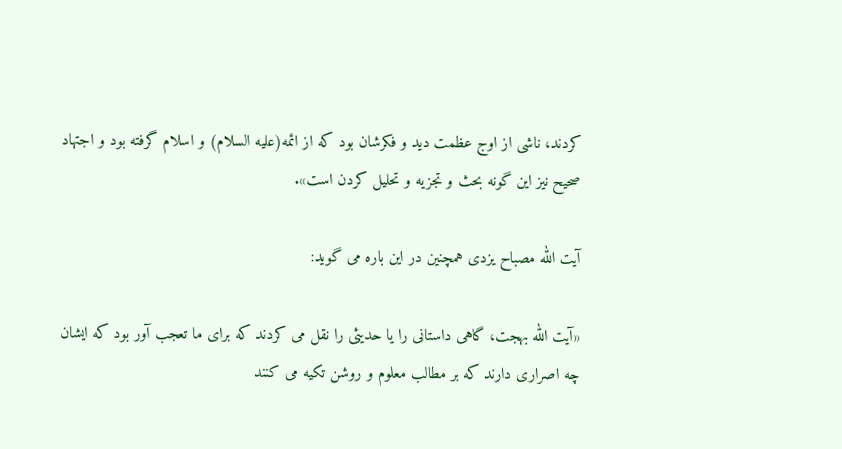کردند، ناشى از اوج عظمت دید و فکرشان بود که از ائمه(علیه السلام) و اسلام گرفته بود و اجتهاد صحیح نیز این گونه بحث و تجزیه و تحلیل کردن است».

آیت الله مصباح یزدى همچنین در این باره مى گوید:

«آیت الله بهجت، گاهى داستانى را یا حدیثى را نقل مى کردند که براى ما تعجب آور بود که ایشان چه اصرارى دارند که بر مطالب معلوم و روشن تکیه مى کنند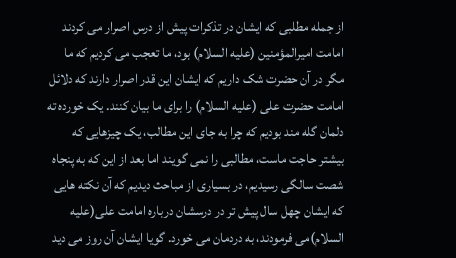از جمله مطلبى که ایشان در تذکرات پیش از درس اصرار مى کردند امامت امیرالمؤمنین (علیه السلام) بود، ما تعجب مى کردیم که ما مگر در آن حضرت شک داریم که ایشان این قدر اصرار دارند که دلائل امامت حضرت على (علیه السلام) را براى ما بیان کنند. یک خورده ته دلمان گله مند بودیم که چرا به جاى این مطالب، یک چیزهایى که بیشتر حاجت ماست، مطالبى را نمى گویند اما بعد از این که به پنجاه شصت سالگى رسیدیم، در بسیارى از مباحث دیدیم که آن نکته هایى که ایشان چهل سال پیش تر در درسشان درباره امامت على(علیه السلام)مى فرمودند، به دردمان مى خورد. گویا ایشان آن روز مى دید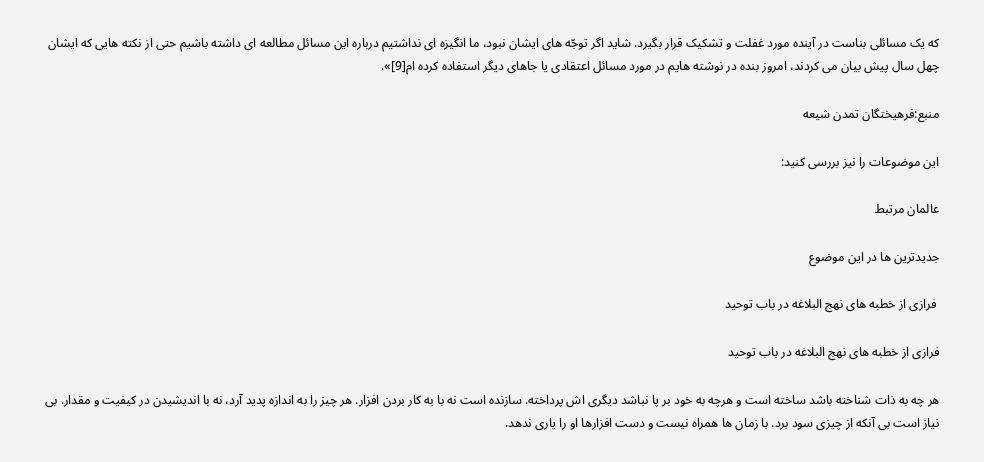که یک مسائلى بناست در آینده مورد غفلت و تشکیک قرار بگیرد. شاید اگر توجّه هاى ایشان نبود، ما انگیزه اى نداشتیم درباره این مسائل مطالعه اى داشته باشیم حتى از نکته هایى که ایشان چهل سال پیش بیان مى کردند، امروز بنده در نوشته هایم در مورد مسائل اعتقادى یا جاهاى دیگر استفاده کرده ام[9]».

منبع:فرهیختگان تمدن شیعه

این موضوعات را نیز بررسی کنید:

عالمان مرتبط

جدیدترین ها در این موضوع

 فرازی از خطبه های نهج البلاغه در باب توحید

فرازی از خطبه های نهج البلاغه در باب توحید

هر چه به ذات شناخته باشد ساخته است و هرچه به خود بر پا نباشد ديگرى اش پرداخته. سازنده است نه با به كار بردن افزار. هر چيز را به اندازه پديد آرد، نه با انديشيدن در كيفيت و مقدار. بى نياز است بى آنكه از چيزى سود برد. با زمان ها همراه نيست و دست افزارها او را يارى ندهد.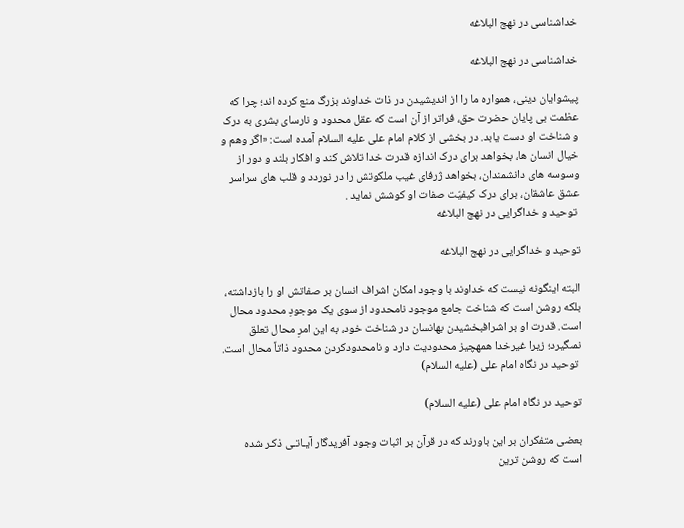خداشناسی در نهج البلاغه

خداشناسی در نهج البلاغه

پیشوایان دینی، همواره ما را از اندیشیدن در ذات خداوند بزرگ منع کرده اند؛ چرا که عظمت بی پایان حضرت حق، فراتر از آن است که عقل محدود و نارسای بشری به درک و شناخت او دست یابد. در بخشی از کلام امام علی علیه السلام آمده است: «اگر وهم و خیال انسان ها، بخواهد برای درک اندازه قدرت خدا تلاش کند و افکار بلند و دور از وسوسه های دانشمندان، بخواهد ژرفای غیب ملکوتش را در نوردد و قلب های سراسر عشق عاشقان، برای درک کیفیّت صفات او کوشش نماید .
 توحید و خداگرایی در نهج البلاغه

توحید و خداگرایی در نهج البلاغه

البته اینگونه نیست که خداوند با وجود امکان اشراف انسان بر صفاتش او را بازداشته، بلکه روشن است که شناخت جامع موجود نامحدود از سوى یک موجودِ محدود محال است. قدرت او بر اشرافبخشیدن بهانسان در شناخت خود، به این امرِ محال تعلق نمىگیرد؛ زیرا غیرخدا همهچیز محدودیت دارد و نامحدودکردن محدود ذاتاً محال است.
 توحید در نگاه امام علی (علیه السلام)

توحید در نگاه امام علی (علیه السلام)

بعضی متفکران بر این باورند که در قرآن بر اثبات وجود آفریدگار آیـاتـی ذکـر شده است که روشن ترین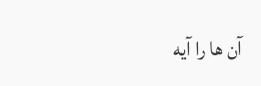آن ها را آیه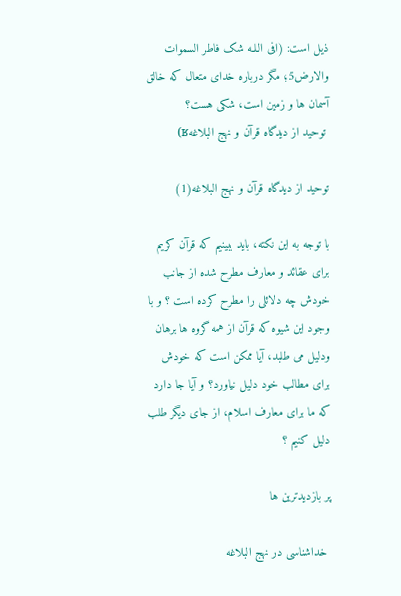ذیل است: (افی الـلـه شک فاطر السموات والارض5؛ مگر درباره خدای متعال که خالق آسمان ها و زمین است، شکی هست؟
 توحید از دیدگاه قرآن و نهج البلاغهʁ)

توحید از دیدگاه قرآن و نهج البلاغه(1)

با توجه به این نکته، باید ببینیم که قرآن کریم برای عقائد و معارف مطرح شده از جانب خودش چه دلائلی را مطرح کرده است ؟ و با وجود این شیوه که قرآن از همه گروه ها برهان ودلیل می طلبد، آیا ممکن است که خودش برای مطالب خود دلیل نیاورد؟ و آیا جا دارد که ما برای معارف اسلام، از جای دیگر طلب دلیل کنیم ؟

پر بازدیدترین ها

 خداشناسی در نهج البلاغه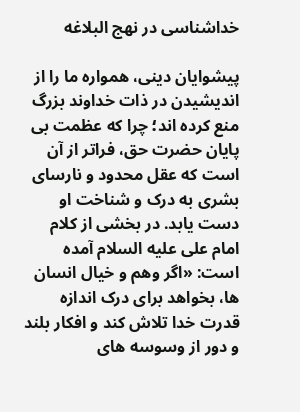خداشناسی در نهج البلاغه

پیشوایان دینی، همواره ما را از اندیشیدن در ذات خداوند بزرگ منع کرده اند؛ چرا که عظمت بی پایان حضرت حق، فراتر از آن است که عقل محدود و نارسای بشری به درک و شناخت او دست یابد. در بخشی از کلام امام علی علیه السلام آمده است: «اگر وهم و خیال انسان ها، بخواهد برای درک اندازه قدرت خدا تلاش کند و افکار بلند و دور از وسوسه های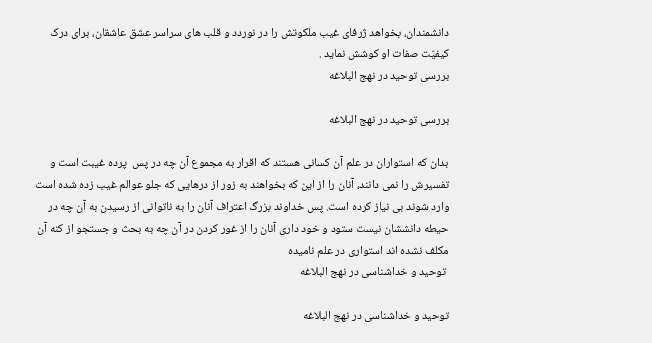دانشمندان، بخواهد ژرفای غیب ملکوتش را در نوردد و قلب های سراسر عشق عاشقان، برای درک کیفیّت صفات او کوشش نماید .
بررسی توحيد در نهج البلاغه

بررسی توحيد در نهج البلاغه

بدان كه استواران در علم آن كسانى هستند كه اقرار به مجموع آن چه در پس ‍ پرده غيبت است و تفسيرش را نمى دانند، آنان را از اين كه بخواهند به زور از درهايى كه جلو عوالم غيب زده شده است وارد شوند بى نياز كرده است. پس خداوند بزرگ اعتراف آنان را به ناتوانى از رسيدن به آن چه در حيطه دانششان نيست ستود و خود دارى آنان را از غور كردن در آن چه به بحث و جستجو از كنه آن مكلف نشده اند استوارى در علم ناميده
 توحيد و خداشناسى در نهج البلاغه

توحيد و خداشناسى در نهج البلاغه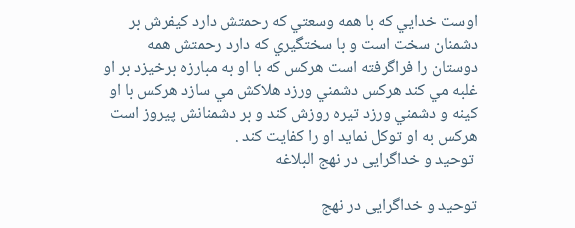اوست خدايي كه با همه وسعتي كه رحمتش دارد كيفرش بر دشمنان سخت است و با سختگيري كه دارد رحمتش همه دوستان را فراگرفته است هركس كه با او به مبارزه برخيزد بر او غلبه مي كند هركس دشمني ورزد هلاكش مي سازد هركس با او كينه و دشمني ورزد تيره روزش كند و بر دشمنانش پيروز است هركس به او توكل نمايد او را كفايت كند .
 توحید و خداگرایی در نهج البلاغه

توحید و خداگرایی در نهج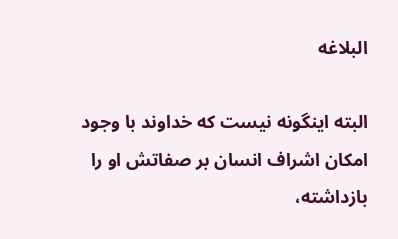البلاغه

البته اینگونه نیست که خداوند با وجود امکان اشراف انسان بر صفاتش او را بازداشته،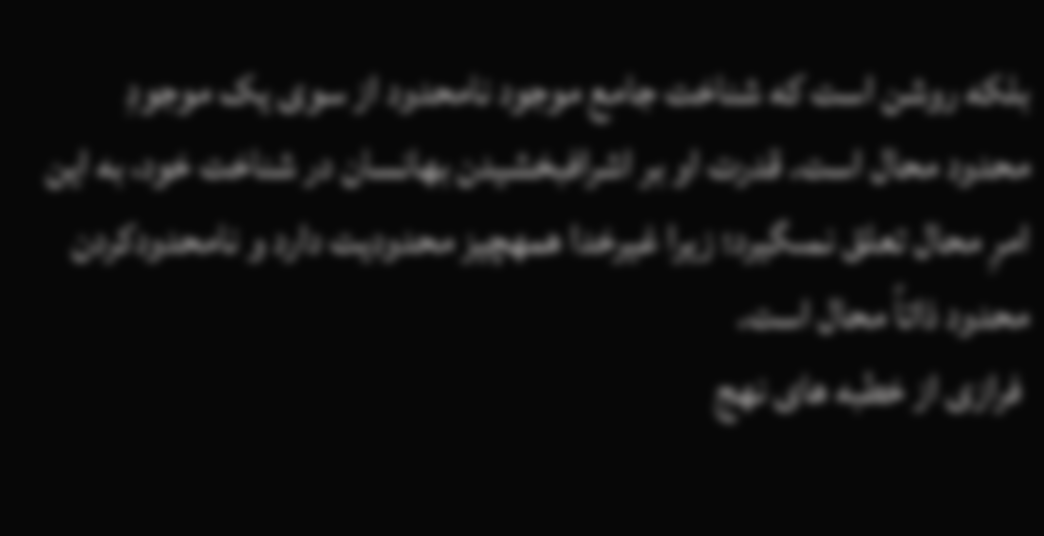بلکه روشن است که شناخت جامع موجود نامحدود از سوى یک موجودِ محدود محال است. قدرت او بر اشرافبخشیدن بهانسان در شناخت خود، به این امرِ محال تعلق نمىگیرد؛ زیرا غیرخدا همهچیز محدودیت دارد و نامحدودکردن محدود ذاتاً محال است.
 فرازی از خطبه های نهج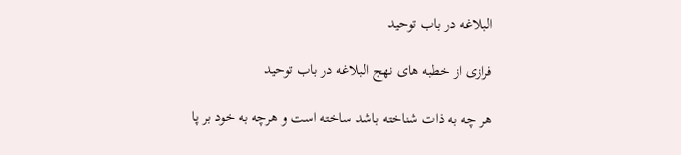البلاغه در باب توحید

فرازی از خطبه های نهج البلاغه در باب توحید

هر چه به ذات شناخته باشد ساخته است و هرچه به خود بر پا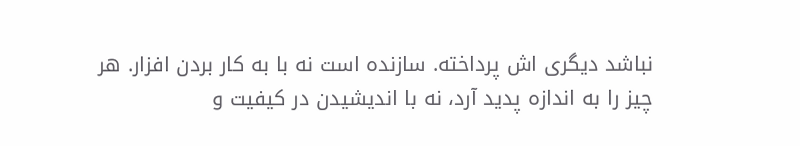نباشد ديگرى اش پرداخته. سازنده است نه با به كار بردن افزار. هر چيز را به اندازه پديد آرد، نه با انديشيدن در كيفيت و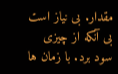مقدار. بى نياز است بى آنكه از چيزى سود برد. با زمان ها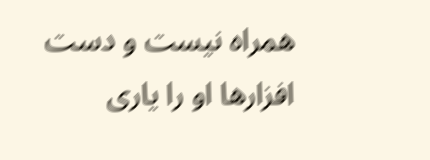همراه نيست و دست افزارها او را يارى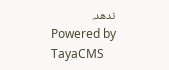ندهد.
Powered by TayaCMS